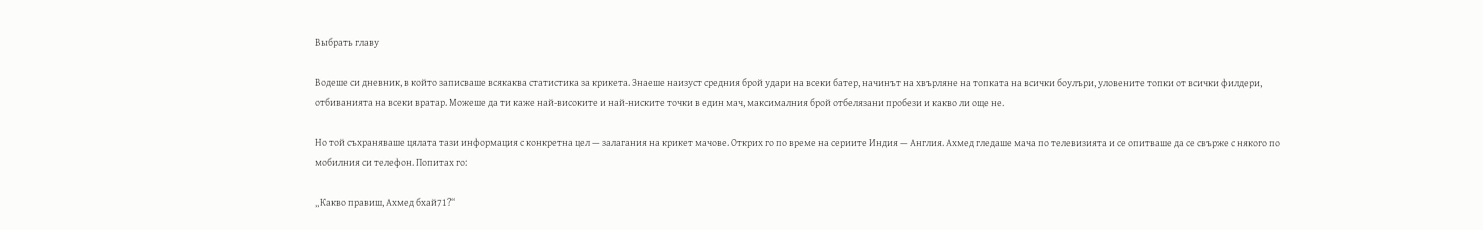Выбрать главу

Водеше си дневник, в който записваше всякаква статистика за крикета. Знаеше наизуст средния брой удари на всеки батер, начинът на хвърляне на топката на всички боулъри, уловените топки от всички филдери, отбиванията на всеки вратар. Можеше да ти каже най-високите и най-ниските точки в един мач, максималния брой отбелязани пробези и какво ли още не.

Но той съхраняваше цялата тази информация с конкретна цел — залагания на крикет мачове. Открих го по време на сериите Индия — Англия. Ахмед гледаше мача по телевизията и се опитваше да се свърже с някого по мобилния си телефон. Попитах го:

„Какво правиш, Ахмед бхай71?“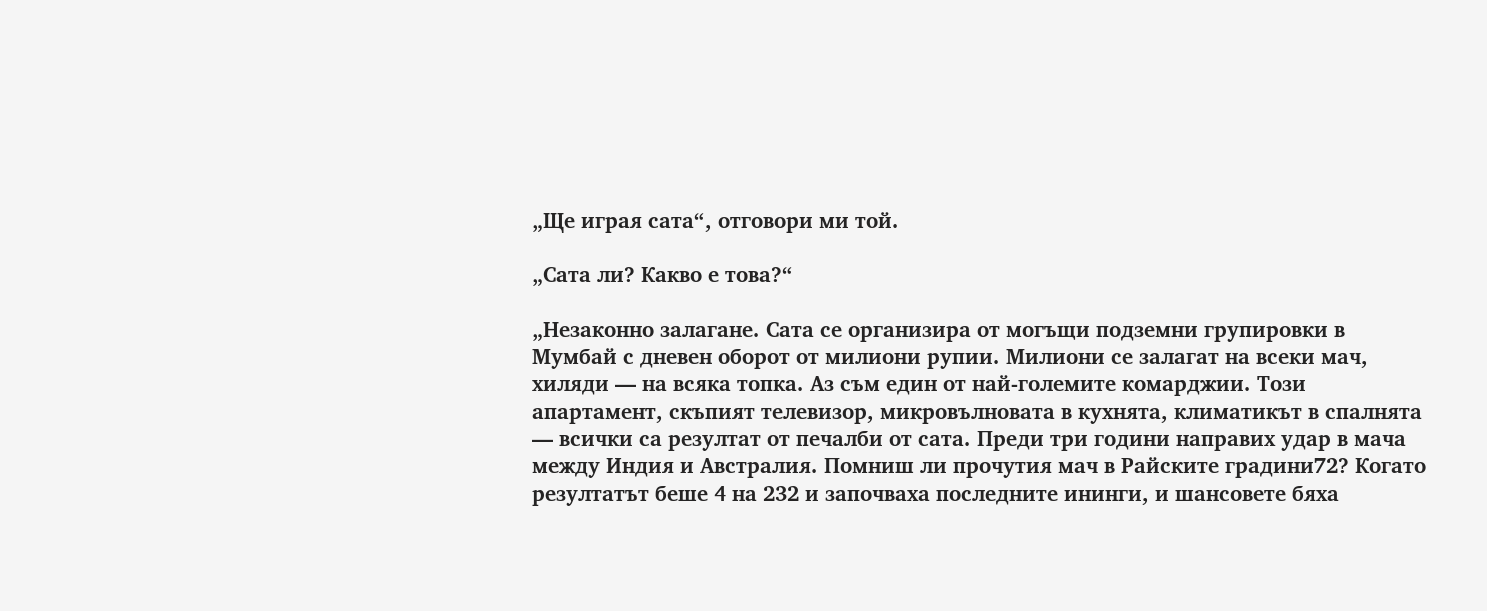„Ще играя сата“, отговори ми той.

„Сата ли? Какво е това?“

„Незаконно залагане. Сата се организира от могъщи подземни групировки в Мумбай с дневен оборот от милиони рупии. Милиони се залагат на всеки мач, хиляди — на всяка топка. Аз съм един от най-големите комарджии. Този апартамент, скъпият телевизор, микровълновата в кухнята, климатикът в спалнята — всички са резултат от печалби от сата. Преди три години направих удар в мача между Индия и Австралия. Помниш ли прочутия мач в Райските градини72? Когато резултатът беше 4 на 232 и започваха последните ининги, и шансовете бяха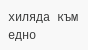хиляда към едно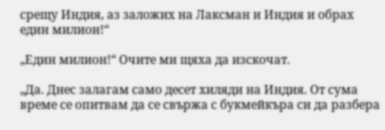срещу Индия, аз заложих на Лаксман и Индия и обрах един милион!“

„Един милион!“ Очите ми щяха да изскочат.

„Да. Днес залагам само десет хиляди на Индия. От сума време се опитвам да се свържа с букмейкъра си да разбера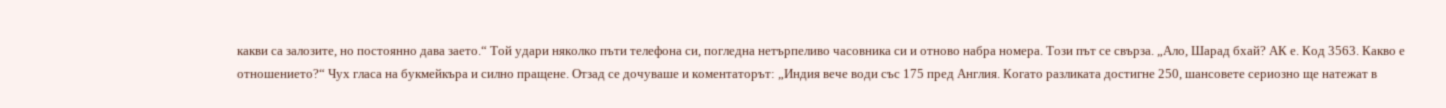какви са залозите, но постоянно дава заето.“ Той удари няколко пъти телефона си, погледна нетърпеливо часовника си и отново набра номера. Този път се свърза. „Ало, Шарад бхай? АК е. Код 3563. Какво е отношението?“ Чух гласа на букмейкъра и силно пращене. Отзад се дочуваше и коментаторът: „Индия вече води със 175 пред Англия. Когато разликата достигне 250, шансовете сериозно ще натежат в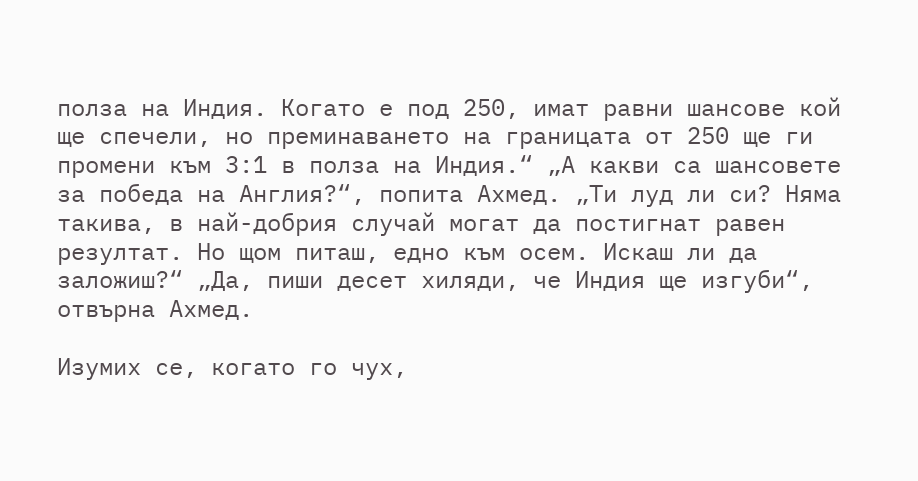полза на Индия. Когато е под 250, имат равни шансове кой ще спечели, но преминаването на границата от 250 ще ги промени към 3:1 в полза на Индия.“ „А какви са шансовете за победа на Англия?“, попита Ахмед. „Ти луд ли си? Няма такива, в най-добрия случай могат да постигнат равен резултат. Но щом питаш, едно към осем. Искаш ли да заложиш?“ „Да, пиши десет хиляди, че Индия ще изгуби“, отвърна Ахмед.

Изумих се, когато го чух,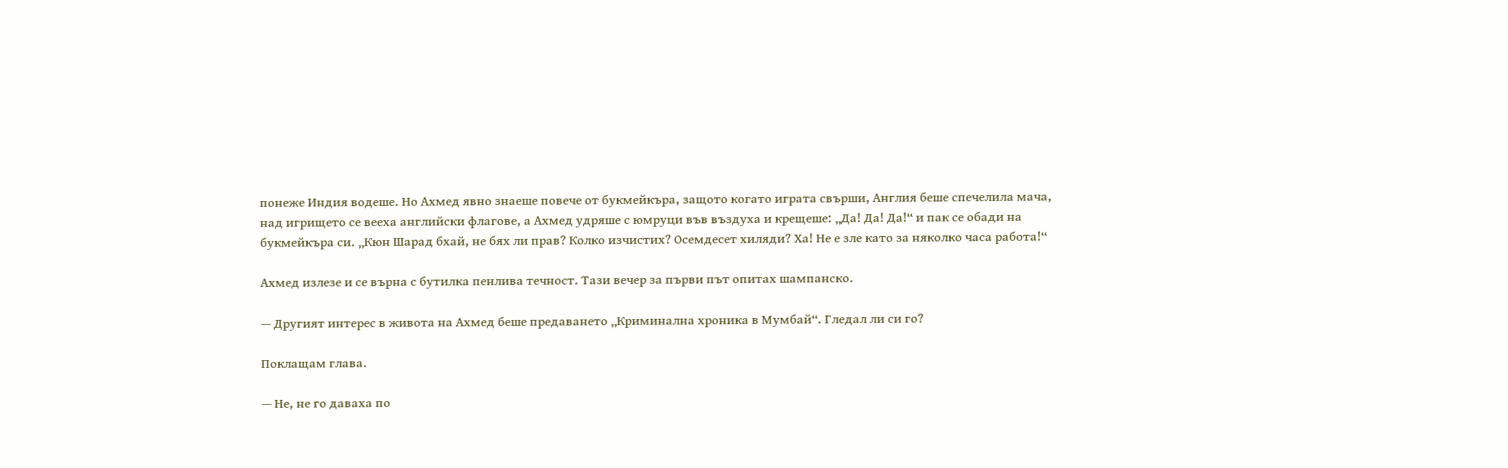понеже Индия водеше. Но Ахмед явно знаеше повече от букмейкъра, защото когато играта свърши, Англия беше спечелила мача, над игрището се вееха английски флагове, а Ахмед удряше с юмруци във въздуха и крещеше: „Да! Да! Да!“ и пак се обади на букмейкъра си. „Кюн Шарад бхай, не бях ли прав? Колко изчистих? Осемдесет хиляди? Ха! Не е зле като за няколко часа работа!“

Ахмед излезе и се върна с бутилка пенлива течност. Тази вечер за първи път опитах шампанско.

— Другият интерес в живота на Ахмед беше предаването „Криминална хроника в Мумбай“. Гледал ли си го?

Поклащам глава.

— Не, не го даваха по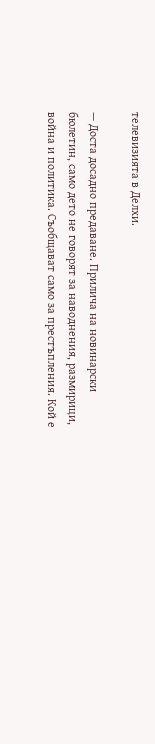телевизията в Делхи.

— Доста досадно предаване. Прилича на новинарски бюлетин, само дето не говорят за наводнения, размирици, война и политика. Съобщават само за престъпления. Кой е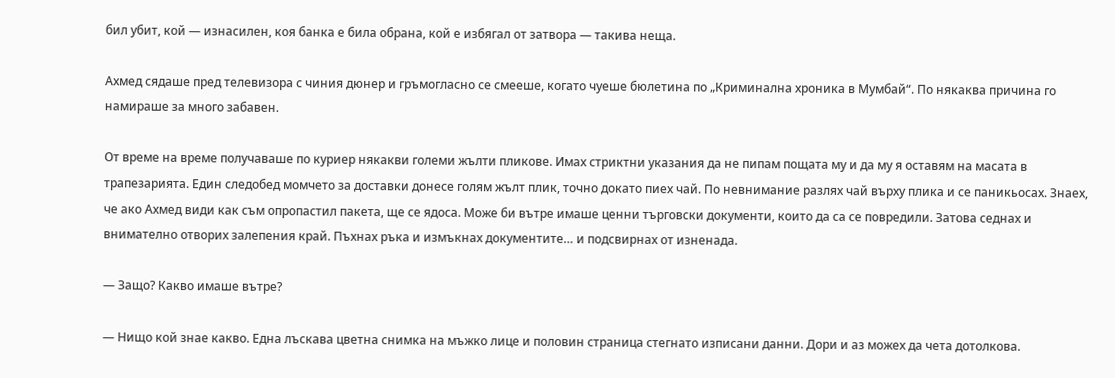бил убит, кой — изнасилен, коя банка е била обрана, кой е избягал от затвора — такива неща.

Ахмед сядаше пред телевизора с чиния дюнер и гръмогласно се смееше, когато чуеше бюлетина по „Криминална хроника в Мумбай“. По някаква причина го намираше за много забавен.

От време на време получаваше по куриер някакви големи жълти пликове. Имах стриктни указания да не пипам пощата му и да му я оставям на масата в трапезарията. Един следобед момчето за доставки донесе голям жълт плик, точно докато пиех чай. По невнимание разлях чай върху плика и се паникьосах. Знаех, че ако Ахмед види как съм опропастил пакета, ще се ядоса. Може би вътре имаше ценни търговски документи, които да са се повредили. Затова седнах и внимателно отворих залепения край. Пъхнах ръка и измъкнах документите… и подсвирнах от изненада.

— Защо? Какво имаше вътре?

— Нищо кой знае какво. Една лъскава цветна снимка на мъжко лице и половин страница стегнато изписани данни. Дори и аз можех да чета дотолкова.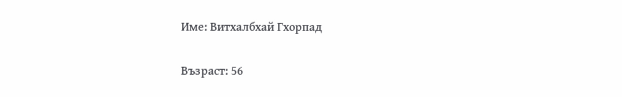Име: Витхалбхай Гхорпад

Възраст: 56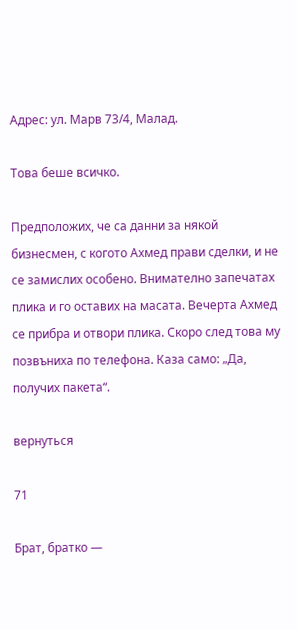Адрес: ул. Марв 73/4, Малад.

Това беше всичко.

Предположих, че са данни за някой бизнесмен, с когото Ахмед прави сделки, и не се замислих особено. Внимателно запечатах плика и го оставих на масата. Вечерта Ахмед се прибра и отвори плика. Скоро след това му позвъниха по телефона. Каза само: „Да, получих пакета“.

вернуться

71

Брат, братко —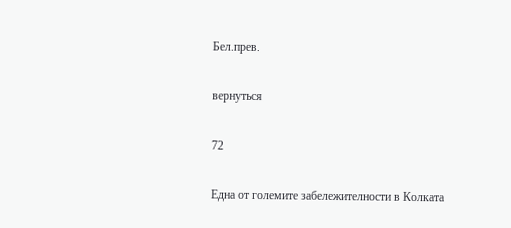Бел.прев.

вернуться

72

Една от големите забележителности в Колката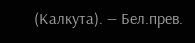(Калкута). — Бел.прев.